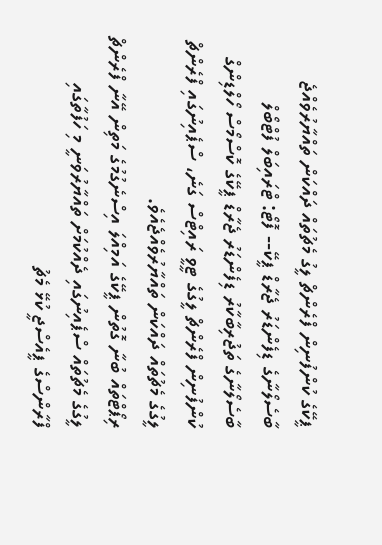ޕީކޭގެ ކުންފުނިން ފްރެންޗް ލީގު މެޗުތައް ދައްކަން ތައްޔާރުވެއްޖެ
ބާސެލޯނާގެ ޑިފެންޑަރު ޖެރާޑް ޕީކޭ-- ފޮޓޯ: ޓްރައިބަލް ފުޓްބޯލް
ބާސެލޯނާގެ ތަޖުރިބާކާރު ޑިފެންޑަރު ޖެރާޑް ޕީކޭގެ ކޮސްމޯސް ހޯލްޑިންގް ކުންފުނިން ފްރެންޗް ލީގުގެ ޓީވީ ރައިޓްސް ގަނެ، ސްޕެއިނުގައި ފްރެންޗް ލީގުގެ މެޗުތައް ދައްކަން ތައްޔާރުވެއްޖެއެވެ.
ރިޕޯޓްތައް ބުނާ ގޮތުން ޕީކޭގެ އަމިއްލަ އިސްނެގުމުގެ މަތިން އޭނާ ފްރެންޗް ލީގުގެ މެޗުތައް ސްޕެއިނުގައި ދެއްކުމަށް ތައްޔާރުވަނީ މި ހަފުތާގައި ފްރާންސްގެ ޕީއެސްޖީ ކުޅޭ މެޗު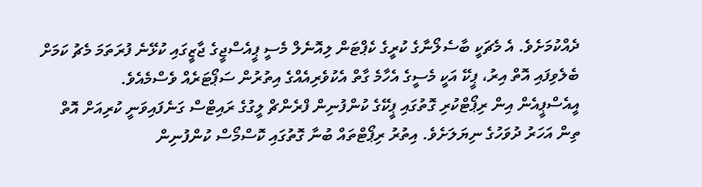ދެއްކުމަށެވެ. އެ މެޗަކީ ބާސެލޯނާގެ ކުރީގެ ކެޕްޓަން ލިއޮނެލް މެސީ ޕީއެސްޖީގެ ޖާޒީގައި ކުޅޭނެ ފުރަތަމަ މެޗު ކަމަށް ބެލެވިފައި އޮތް އިރު، ޕީކޭ އަކީ މެސީގެ އެހާމެ ގާތް އެކުވެރިއެއްގެ އިތުރުން ސަޕޯޓަރެއް ވެސްމެއެވެ.
އީއެސްޕީއެން އިން ރިޕޯޓްކުރި ގޮތުގައި ޕީކޭގެ ކުންފުނިން ފްރެންޗް ލީގުގެ ރައިޓްސް ގަނެފައިވަނީ ކުރިއަށް އޮތް ތިން އަހަރު ދުވަހުގެ ނިޔަލަށެވެ. އިތުރު ރިޕޯޓްތައް ބުނާ ގޮތުގައި ކޮސްމޯސް ކުންފުނިން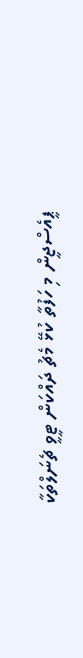ޕީއެސްޖީން މި ހަފުތާ ކުޅޭ މެޗު ދައްކަން ޓީވީ ޗެނަލްތަކާ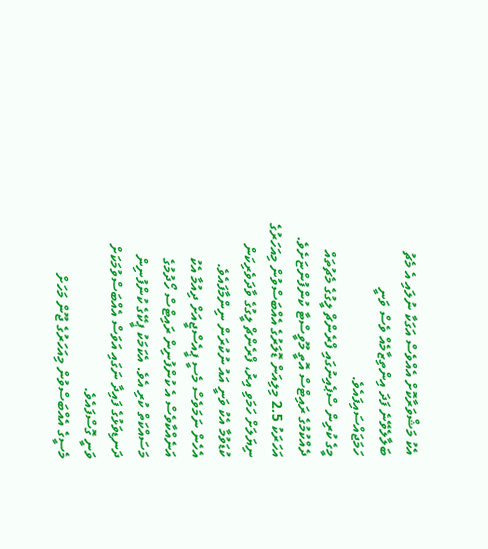އެކު މަޝްވަރާކޮށް އެއްވެސް އަގަކާ ނުލައި އެ މެޗު ބަލާލެވޭނެ ފަދަ އިންތިޒާމެއް ވެސް ވަނީ ހަމަޖައްސައިފައެވެ.
މީގެ ކުރިން ސްޕެއިނުގައި ފްރެންޗް ލީގުގެ މެޗުތައް ދެއްކުމުގެ ރައިޓްސް އޮތީ މޫވީސްޓާ ކުންފުންޏަށެވެ. އަހަރަކު 2.5 މިލިއަން ޑޮލަރުގެ އެއްބަސްވުން މިއަހަރުގެ ނިޔަލަށް ހަމަވި އިރު، ފްރެންޗް ލީގުގެ ވާދަވެރިކަން ކުޑަވުމާ އެކު ވަނީ އައު ނުކުރަން ނިންމާފައެވެ.
އެހެން ނަމަވެސް މެސީ ޕީއެސްޖީއަށް ދިއުމާ އެކު އަނެއްކާވެސް އެ ކުންފުނިން ރައިޓްސް ހޯދުމުގެ މަސައްކަތް ކުރި އެވެ. އެކަމަކު ޕީކޭގެ ކުންފުނިން ދަނޑިވަޅުގެ ފައިދާ ނަގައި އަވަސް އެއްބަސްވުމަކަށް ވަނީ ގޮސްފައެވެ.
މެސީގެ އެއްބަސްވުން މިއަހަރުގެ ޖޫން މަހަށް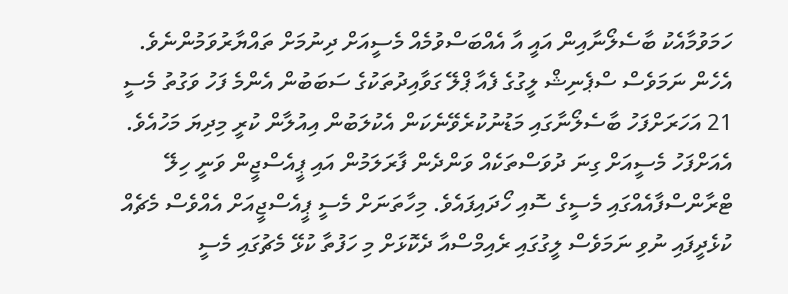ހަމަވުމާއެކު ބާސެލޯނާއިން އައީ އާ އެއްބަސްވުމެއް މެސީއަށް ދިނުމަށް ތައްޔާރުވަމުންނެވެ. އެހެން ނަމަވެސް ސްޕެނިޝް ލީގުގެ ފެއާ ޕްލޭ ގަވާއިދުތަކުގެ ސަބަބުން އެންމެ ފަހު ވަގުތު މެސީ 21 އަހަރަށްފަހު ބާސެލޯނާގައި މަޑުނުކުރެވޭނެކަން އެކުލަބުން އިއުލާން ކުރީ މިދިޔަ މަހުއެވެ.
އެއަށްފަހު މެސީއަށް ގިނަ ދުވަސްތަކެއް ވަންދެން ފާރަލަމުން އައި ޕީއެސްޖީން ވަނީ ހިލޭ ޓްރާންސްފާއެއްގައި މެސީގެ ސޮއި ހޯދައިފައެވެ. މިހާތަނަށް މެސީ ޕީއެސްޖީއަށް އެއްވެސް މެޗެއް ކުޅެދީފައި ނުވި ނަމަވެސް ލީގުގައި ރެއިމްސްއާ ދެކޮޅަށް މި ހަފުތާ ކުޅޭ މެޗުގައި މެސީ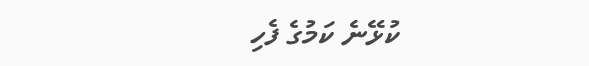ކުޅޭނެ ކަމުގެ ފެހި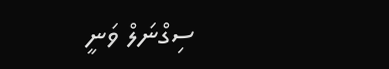ސިގްނަލް ވަނީ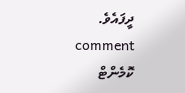ދީފައެވެ.
comment ކޮމެންޓް